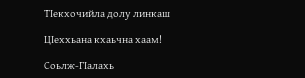ТIекхочийла долу линкаш

ЦIеххьана кхаьчна хаам!

Соьлж-ГIалахь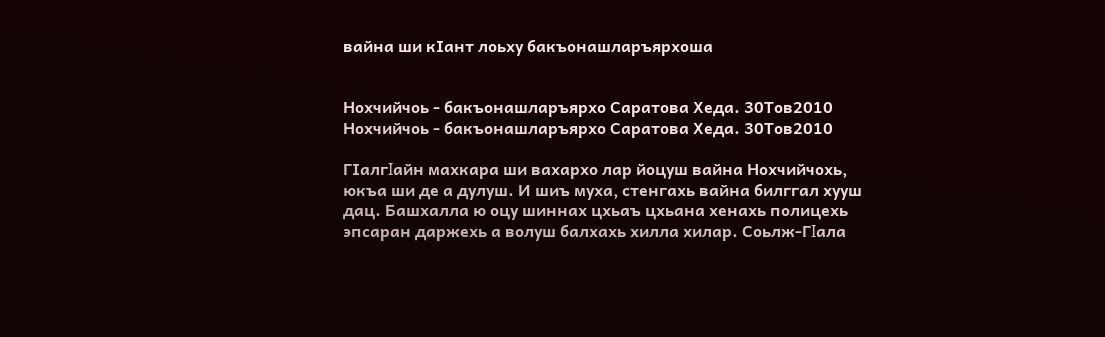вайна ши кIант лоьху бакъонашларъярхоша


Нохчийчоь - бакъонашларъярхо Саратова Хеда. 30Тов2010
Нохчийчоь - бакъонашларъярхо Саратова Хеда. 30Тов2010

ГIалгΙайн махкара ши вахархо лар йоцуш вайна Нохчийчохь, юкъа ши де а дулуш. И шиъ муха, стенгахь вайна билггал хууш дац. Башхалла ю оцу шиннах цхьаъ цхьана хенахь полицехь эпсаран даржехь а волуш балхахь хилла хилар. Соьлж-ГΙала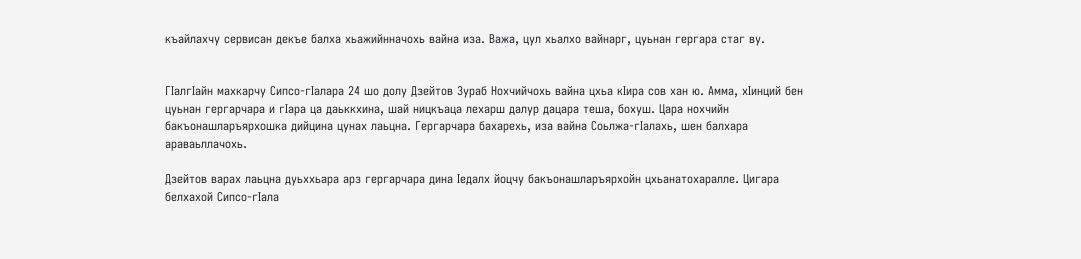къайлахчу сервисан декъе балха хьажийнначохь вайна иза. Важа, цул хьалхо вайнарг, цуьнан гергара стаг ву.


ГIалгIайн махкарчу Сипсо-гIалара 24 шо долу Дзейтов Зураб Нохчийчохь вайна цхьа кIира сов хан ю. Амма, хIинций бен цуьнан гергарчара и гIара ца даьккхина, шай ницкъаца лехарш далур дацара теша, бохуш. Цара нохчийн бакъонашларъярхошка дийцина цунах лаьцна. Гергарчара бахарехь, иза вайна Соьлжа-гIалахь, шен балхара араваьллачохь.

Дзейтов варах лаьцна дуьххьара арз гергарчара дина Iедалх йоцчу бакъонашларъярхойн цхьанатохаралле. Цигара белхахой Сипсо-гIала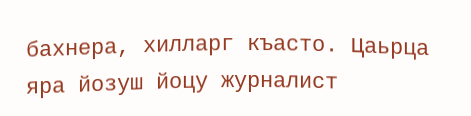бахнера, хилларг къасто. Цаьрца яра йозуш йоцу журналист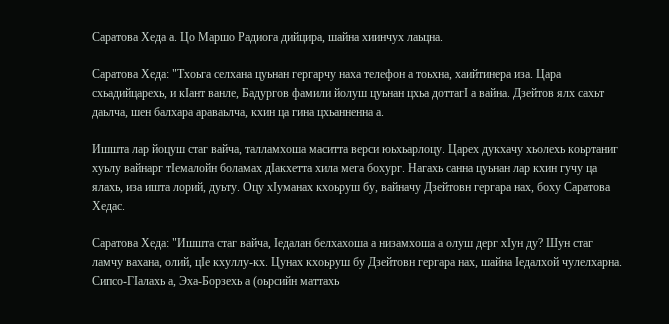Саратова Хеда а. Цо Маршо Радиога дийцира, шайна хиинчух лаьцна.

Саратова Хеда: "Тхоьга селхана цуьнан гергарчу наха телефон а тоьхна, хаийтинера иза. Цара схьадийцарехь, и кIант ванле, Бадургов фамили йолуш цуьнан цхьа доттагI а вайна. Дзейтов ялх сахьт даьлча, шен балхара араваьлча, кхин ца гина цхьанненна а.

Ишшта лар йоцуш стаг вайча, талламхоша маситта верси юьхьарлоцу. Царех дукхачу хьолехь коьртаниг хуьлу вайнарг тIемалойн боламах дIакхетта хила мега бохург. Нагахь санна цуьнан лар кхин гучу ца ялахь, иза ишта лорий, дуьту. Оцу хIуманах кхоьруш бу, вайначу Дзейтовн гергара нах, боху Саратова Хедас.

Саратова Хеда: "Ишшта стаг вайча, Iедалан белхахоша а низамхоша а олуш дерг хIун ду? Шун стаг ламчу вахана, олий, цIе кхуллу-кх. Цунах кхоьруш бу Дзейтовн гергара нах, шайна Iедалхой чулелхарна. Сипсо-ГIалахь а, Эха-Борзехь а (оьрсийн маттахь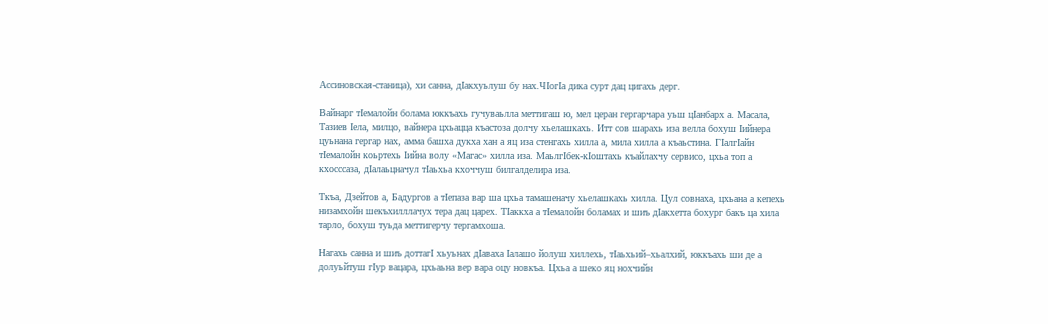Ассиновская-станица), хи санна, дIакхуьлуш бу нах.ЧIогIа дика сурт дац цигахь дерг.

Вайнарг тIемалойн болама юккъахь гучуваьлла меттигаш ю, мел церан гергарчара уьш цIанбарх а. Масала, Тазиев Iела, милцо, вайнера цхьацца къастоза долчу хьелашкахь. Итт сов шарахь иза велла бохуш Iийнера цуьнана гергар нах, амма башха дукха хан а яц иза стенгахь хилла а, мила хилла а къаьстина. ГIалгIайн тIемалойн коьртехь Iийна волу «Магас» хилла иза. МаьлгIбек-кIоштахь къайлахчу сервисо, цхьа топ а кхосссаза, дIалаьцначул тIаьхьа кхоччуш билгалделира иза.

Ткъа, Дзейтов а, Бадургов а тIепаза вар ша цхьа тамашеначу хьелашкахь хилла. Цул совнаха, цхьана а кепехь низамхойн шекъхилллачух тера дац царех. ТIаккха а тIемалойн боламах и шиъ дIакхетта бохург бакъ ца хила тарло, бохуш туьда меттигерчу тергамхоша.

Нагахь санна и шиъ доттагI хьуьнах дIаваха Iалашо йолуш хиллехь, тIаьхьий–хьалхий, юккъахь ши де а долуьйтуш гIур вацара, цхьаьна вер вара оцу новкъа. Цхьа а шеко яц нохчийн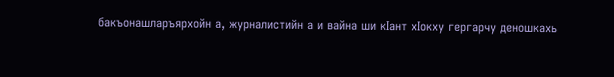бакъонашларъярхойн а, журналистийн а и вайна ши кIант хIокху гергарчу деношкахь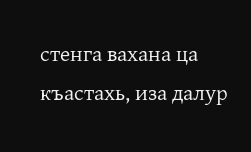стенга вахана ца къастахь, иза далур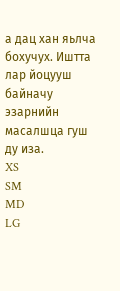а дац хан яьлча бохучух. Иштта лар йоцууш байначу эзарнийн масалшца гуш ду иза.
XS
SM
MD
LG